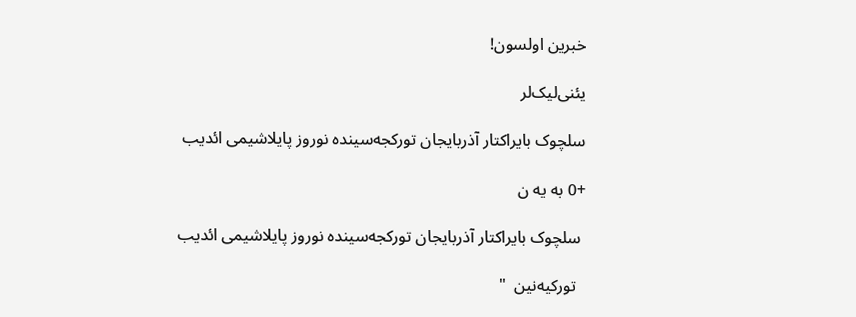خبرین اولسون!

یئنی‌لیک‌لر

سلچوک بایراکتار آذربایجان تورکجه‌سینده نوروز پایلاشیمی ائدیب

+0 به یه ن

 سلچوک بایراکتار آذربایجان تورکجه‌سینده نوروز پایلاشیمی ائدیب

  تورکیه‌نین  "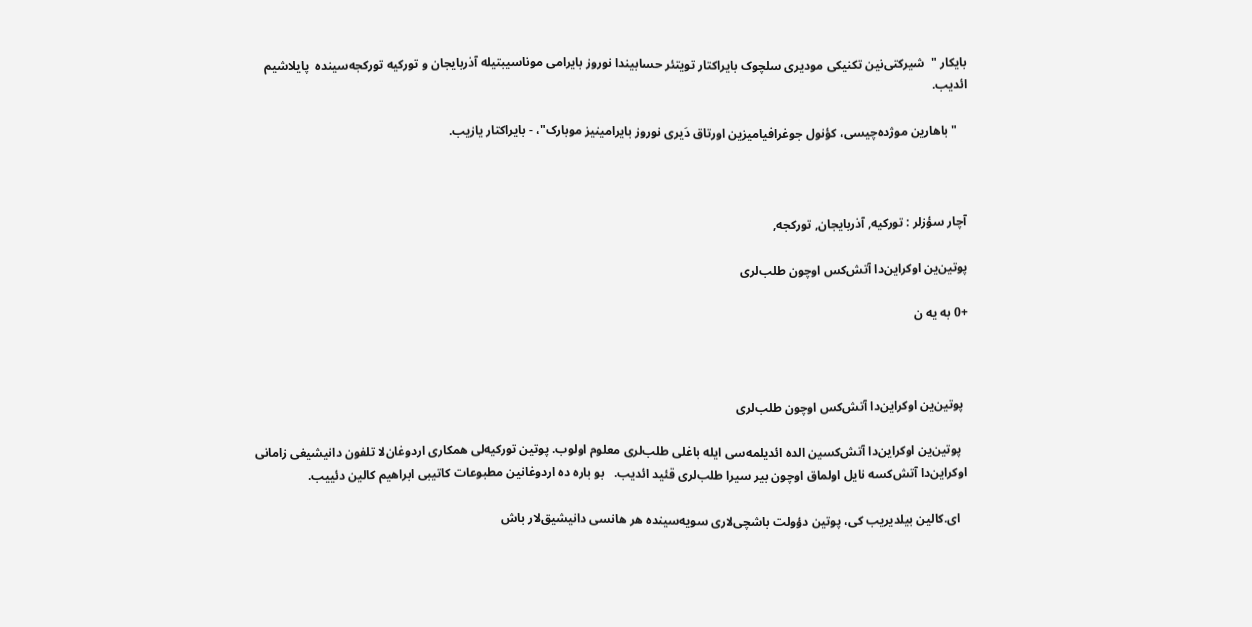بایکار "  شیرکتی‌نین تکنیکی مودیری سلچوک بایراکتار تویتئر حسابیندا نوروز بایرامی موناسیبتیله آذربایجان و تورکیه تورکجه‌سینده  پایلاشیم ائدیب.

   " باهارین موژده‌چیسی، کؤنول جوغرافیامیزین اورتاق دَیری نوروز بایرامینیز موبارک‌"، - بایراکتار یازیب.



آچار سؤزلر : تورکیه, آذربایجان, تورکجه,

پوتین‌ین اوکراین‌دا آتش‌کس اوچون طلب‌لری

+0 به یه ن



 پوتین‌ین اوکراین‌دا آتش‌کس اوچون طلب‌لری

  پوتین‌ین اوکراین‌دا آتش‌کسین الده ائدیلمه‌سی ایله باغلی طلب‌لری معلوم اولوب. پوتین تورکیه‌لی همکاری اردوغان‌لا تلفون دانیشیغی زامانی اوکراین‌دا آتش‌کسه نایل اولماق اوچون بیر سیرا طلب‌لری قئید ائدیب.   بو باره ده اردوغانین مطبوعات کاتیبی ابراهیم کالین دئییب.

  ای.کالین بیلدیریب کی، پوتین دؤولت باشچی‌لاری سویه‌سینده هر هانسی دانیشیق‌لار باش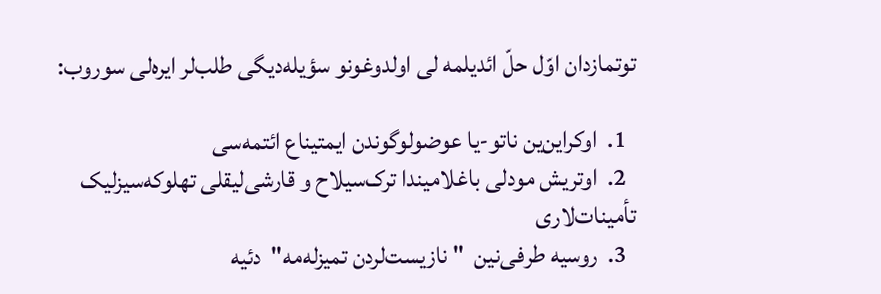توتمازدان اوّل حلّ ائدیلمه لی اولدوغونو سؤیله‌دیگی طلب‌لر ایره‌لی سوروب:

  1.  اوکراین‌ین ناتو-یا عوضولوگوندن ایمتیناع ائتمه‌سی
  2.  اوتریش مودلی باغلامیندا ترک‌سیلاح و قارشی‌لیقلی تهلوکه‌سیزلیک تأمینات‌لاری
  3.  روسیه‌ طرفی‌نین  " نازیست‌لردن تمیزله‌مه‌"  دئیه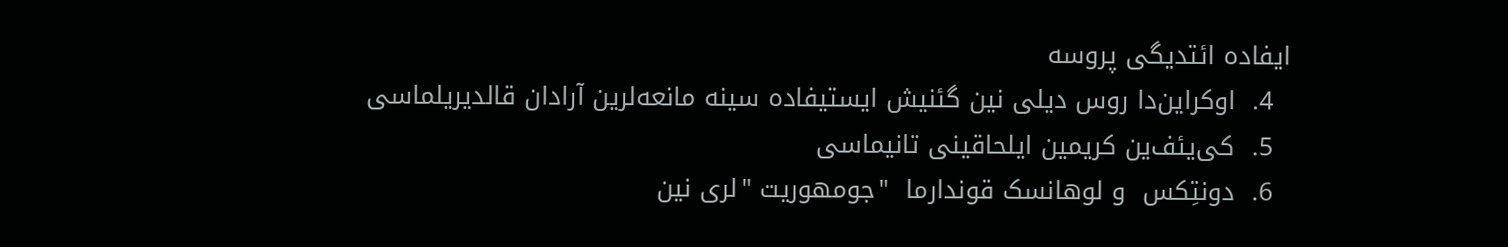ایفاده ائتدیگی پروسه
  4.  اوکراین‌دا روس دیلی نین گئنیش ایستیفاده سینه مانعه‌لرین آرادان قالدیریلماسی
  5.  کی‌یئف‌ین کریمین ایلحاقینی تانیماسی
  6.  دونتِکس  و لوهانسک قوندارما  "جومهوریت "لری نین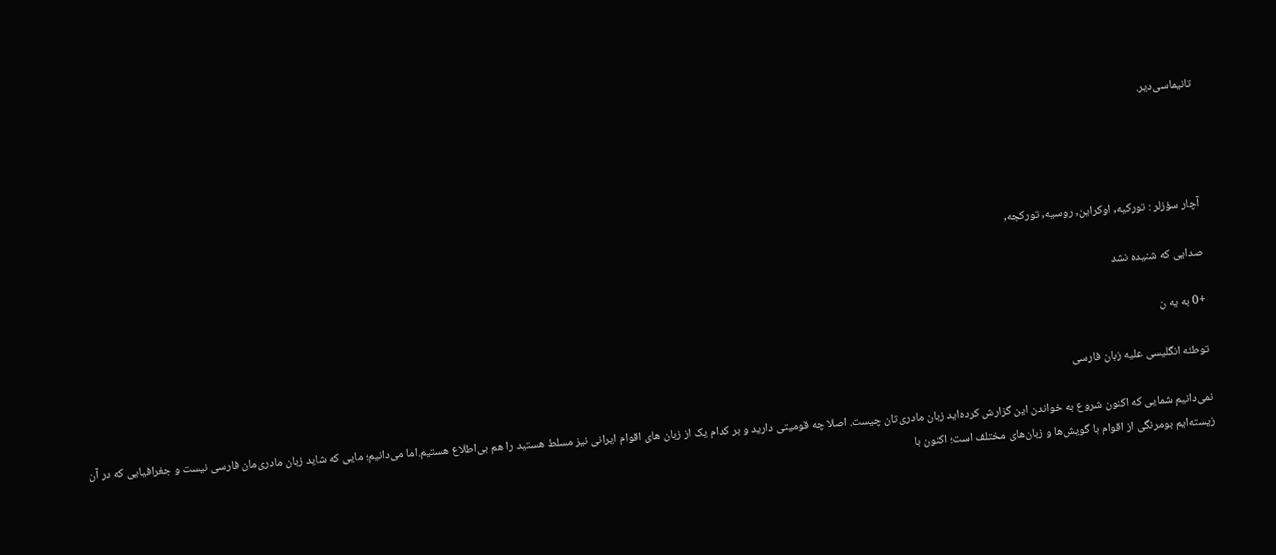تانیماسی‌دیر.




آچار سؤزلر : تورکیه, اوکراین, روسیه, تورکجه,

صدایی که شنیده نشد

+0 به یه ن

توطئه انگلیسی علیه زبان فارسی

نمی‌دانیم شمایی که اکنون شروع به خواندن این گزارش کرده‌اید زبان مادری‌تان چیست. اصلا چه قومیتی دارید و بر کدام یک از زبان‌ های اقوام ایرانی نیز مسلط هستید را هم بی‌اطلاع هستیم.اما می‌دانیم؛ مایی که شاید زبان مادری‌مان فارسی نیست و جغرافیایی که در آن زیسته‌ایم بومرنگی از اقوام با گویش‌ها و زبان‌های مختلف است؛ اکنون با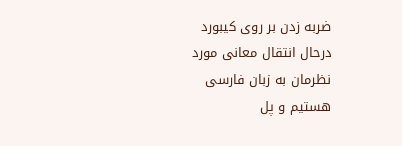ضربه زدن بر روی کیبورد درحال انتقال معانی مورد نظرمان به زبان فارسی هستیم و پل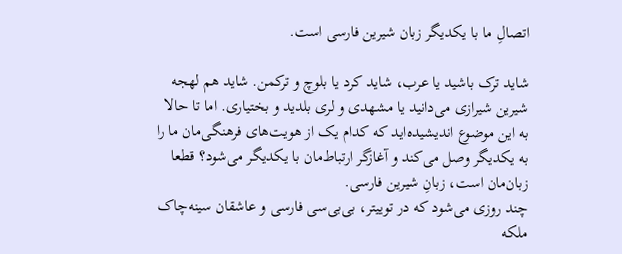اتصالِ ‌ما با یکدیگر زبان شیرین فارسی است.

شاید ترک باشید یا عرب، شاید کرد یا بلوچ و ترکمن. شاید هم لهجه شیرین شیرازی می‌دانید یا مشهدی و لری بلدید و بختیاری. اما تا حالا به این موضوع اندیشیده‌اید که کدام یک از هویت‌های فرهنگی‌مان ما را به یکدیگر وصل می‌کند و آغازگر ارتباط‌مان با یکدیگر می‌شود؟ قطعا زبان‌مان است، زبانِ شیرین فارسی.
چند روزی می‌شود که در توییتر، بی‌بی‌سی فارسی و عاشقان سینه‌چاک ملکه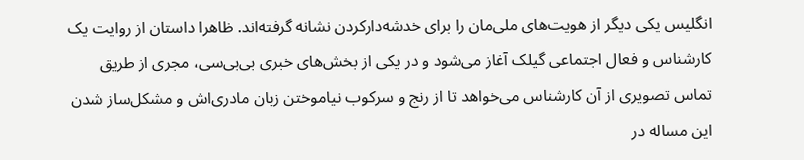انگلیس یکی دیگر از هویت‌های ملی‌مان را برای خدشه‌دارکردن نشانه گرفته‌اند. ظاهرا داستان از روایت یک کارشناس و فعال اجتماعی گیلک آغاز می‌شود و در یکی از بخش‌های خبری بی‌بی‌سی، مجری از طریق تماس تصویری از آن کارشناس می‌خواهد تا از رنج و سرکوب نیاموختن زبان مادری‌اش و مشکل‌ساز شدن این مساله در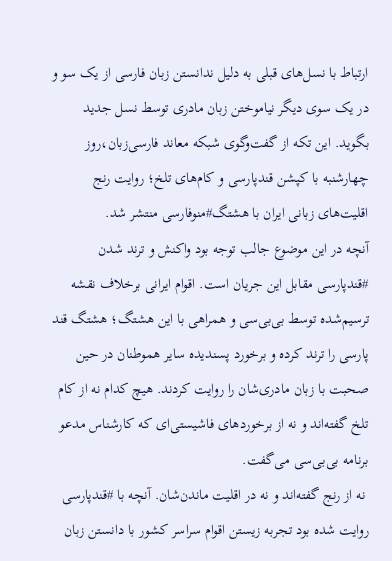ارتباط با نسل‌های قبلی به دلیل ندانستن زبان فارسی از یک سو و در یک سوی دیگر نیاموختن زبان مادری توسط نسل جدید بگوید. این تکه از گفت‌وگوی شبکه معاند فارسی‌زبان،روز چهارشنبه با کپشن قندپارسی و کام‌های تلخ؛ روایت رنج اقلیت‌های زبانی ایران با هشتگ#منوفارسی منتشر شد.
آنچه در این موضوع جالب توجه بود واکنش و ترند شدن #قندپارسی مقابل این جریان است. اقوام ایرانی برخلاف نقشه ترسیم‌شده توسط بی‌بی‌سی و همراهی با این هشتگ؛ هشتگ قند پارسی را ترند کرده و برخورد پسندیده سایر هموطنان در حین صحبت با زبان مادری‌شان را روایت کردند. هیچ کدام نه از کام تلخ گفته‌اند و نه از برخوردهای فاشیستی‌ای که کارشناس مدعو برنامه بی‌بی‌سی می‌گفت.
 نه از رنج گفته‌اند و نه در اقلیت ماندن‌شان. آنچه با #قندپارسی روایت شده بود تجربه زیستن‌ اقوام سراسر کشور با دانستن زبان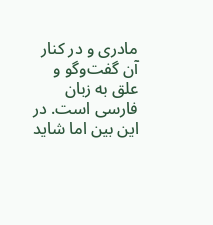مادری و در کنار آن گفت‌وگو و علق به زبان فارسی است. در این بین اما شاید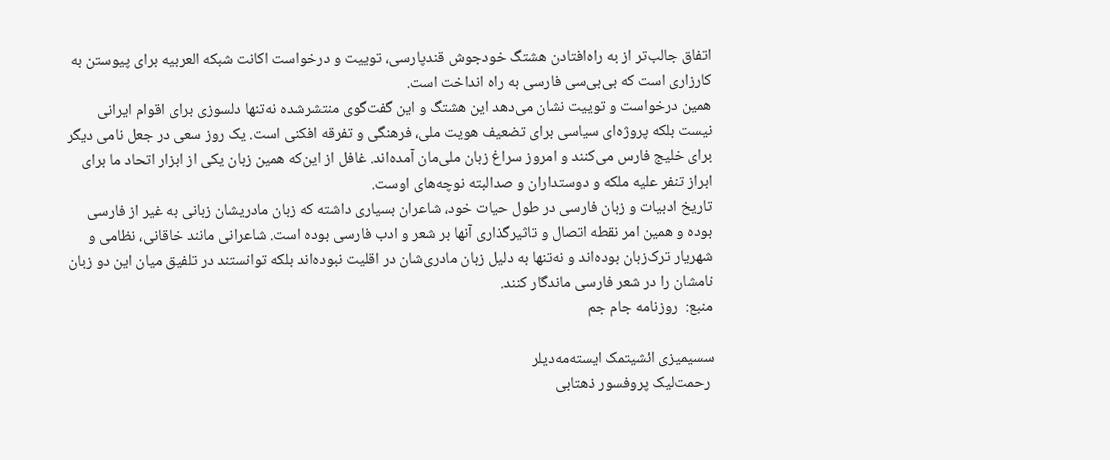اتفاق جالب‌تر از به راه‌افتادن هشتگ خودجوش قندپارسی، توییت و درخواست اکانت شبکه العربیه برای پیوستن به کارزاری است که بی‌بی‌سی فارسی به راه انداخت است.
همین درخواست و توییت نشان می‌دهد این هشتگ و این گفت‌گوی منتشرشده نه‌تنها دلسوزی برای اقوام ایرانی نیست بلکه پروژه‌ای سیاسی برای تضعیف هویت ملی، فرهنگی‌ و تفرقه افکنی است. یک روز سعی در جعل نامی دیگر برای خلیج فارس می‌کنند و امروز سراغ زبان ملی‌مان آمده‌اند. غافل از این‌که همین زبان یکی از ابزار اتحاد ما برای ابراز تنفر علیه ملکه و دوستداران و صدالبته نوچه‌های اوست.
تاریخ ادبیات و زبان فارسی در طول حیات خود، شاعران بسیاری داشته که زبان مادریشان زبانی به غیر از فارسی بوده و همین امر نقطه اتصال و تاثیرگذاری آنها بر شعر و ادب فارسی بوده است. شاعرانی مانند خاقانی، نظامی و شهریار ترک‌زبان بوده‌اند و نه‌تنها به دلیل زبان مادری‌شان در اقلیت نبوده‌اند بلکه توانستند در تلفیق میان این دو زبان نامشان را در شعر فارسی ماندگار کنند.
منبع:  روزنامه جام جم

سسیمیزی ائشیتمک ایسته‌مه‌دیلر
 رحمت‌لیک پروفسور ذهتابی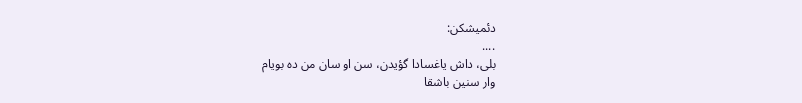دئمیشکن:
....
بلی، داش یاغسادا گؤیدن، سن او سان من ده بویام
وار سنین باشقا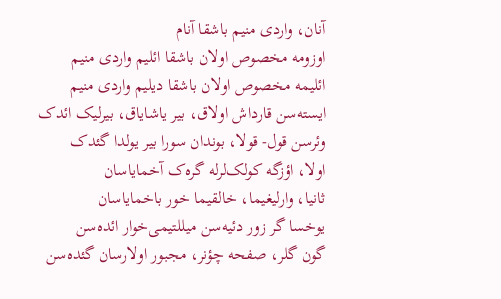آنان، واردی منیم باشقا آنام
اوزومه مخصوص اولان باشقا ائلیم واردی منیم
ائلیمه مخصوص اولان باشقا دیلیم واردی منیم
ایسته‌سن قارداش اولاق، بیر یاشایاق، بیرلیک ائدک
وئرسن قول- قولا، بوندان سورا بیر یولدا گئدک
اولا، اؤزگه کولک‌لرله گره‌ک آخمایاسان
ثانیا، وارلیغیما، خالقیما خور باخمایاسان
یوخسا گر زور دئیه‌سن میللتیمی‌خوار ائده‌سن
گون گلر، صفحه چؤنر، مجبور اولارسان گئده‌سن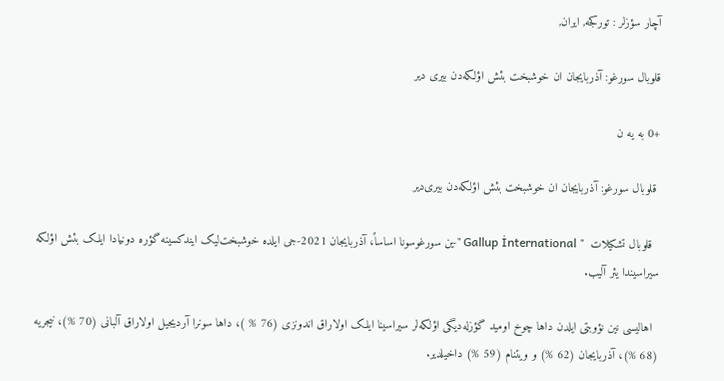آچار سؤزلر : تورکجه, ایران,

قلوبال سورغو: آذربایجان ان خوشبخت بئش اؤلکه‌دن بیری دیر

+0 به یه ن

 قلوبال سورغو: آذربایجان ان خوشبخت بئش اؤلکه‌‌دن بیری‌دیر

  قلوبال تشکیلات  " Gallup İnternational "-ین سورغوسونا اساساً، آذربایجان 2021-جی ایلده خوشبخت‌لیک ایندکسینه گؤره دونیادا ایلک بئش اؤلکه سیراسیندا یئر آلیب.

  اهالیسی نین نؤوبتی ایلدن داها چوخ اومید گؤزله‌دیگی اؤلکه‌لر سیراسینا ایلک اولاراق اندونزی (76 % )، داها سونرا آردیجیل اولاراق آلبانی (70 %)، نیجریه (68 %)، آذربایجان (62 %) و ویتنام (59 %) داخیلدیر.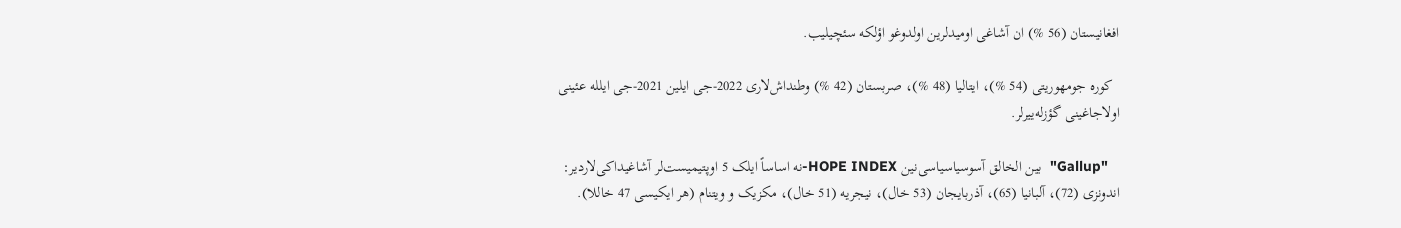افغانیستان (56 %) ان آشاغی اومیدلرین اولدوغو اؤلکه سئچیلیب.

  کوره جومهوریتی (54 %)، ایتالیا (48 %)، صربستان (42 %) وطنداش‌لاری 2022-جی ایلین 2021-جی ایلله عئینی اولاجاغینی گؤزله‌ییرلر.

   "Gallup"  بین الخالق آسوسیاسیاسی‌نین HOPE INDEX-نه اساساً ایلک 5 اوپتیمیست‌لر آشاغیداکی‌لاردیر: اندونزی (72)، آلبانیا (65)، آذربایجان (53 خال)، نیجریه (51 خال)، مکزیک و ویتنام (هر ایکیسی 47 خاللا).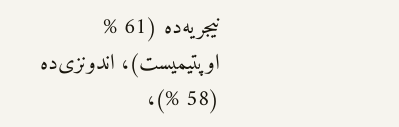نیجریه‌ده (61 % اوپتیمیست)، اندونزی‌ده (58 %)،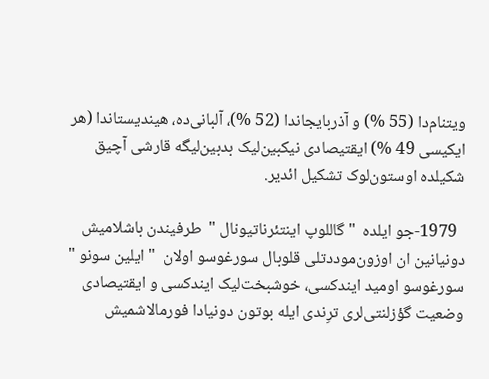ویتنام‌دا (55 %) و آذربایجاندا (52 %)، آلبانی‌ده، هیندیستاندا (هر ایکیسی 49 %) ایقتیصادی نیکبین‌لیک بدبین‌لیگه قارشی آچیق شکیلده اوستون‌لوک تشکیل ائدیر.

  1979-جو ایلده  " گاللوپ اینتئرناتیونال "  طرفیندن باشلامیش دونیانین ان اوزون‌موددتلی قلوبال سورغوسو اولان  " ایلین سونو "  سورغوسو اومید ایندکسی، خوشبخت‌لیک ایندکسی و ایقتیصادی وضعیت گؤزلنتی‌لری ترِندی ایله بوتون دونیادا فورمالاشمیش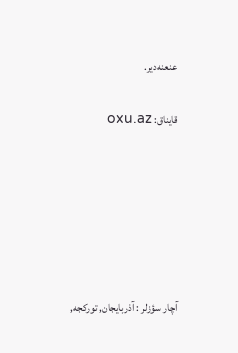عنعنه‌دیر.

قایناق: oxu.az






آچار سؤزلر : آذربایجان, تورکجه,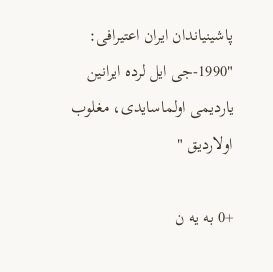پاشینیاندان ایران اعتیرافی: "1990-جی ایل لرده ایرانین یاردیمی اولماسایدی، مغلوب اولاردیق "

+0 به یه ن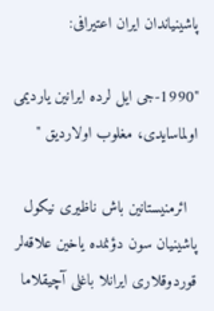پاشینیاندان ایران اعتیرافی:

"1990-جی ایل لرده ایرانین یاردیمی اولماسایدی، مغلوب اولاردیق "

  ائرمنیستانین باش ناظیری نیکول پاشینیان سون دؤنمده یاخین علاقه‌لر قوردوقلاری ایرانلا باغلی آچیقلاما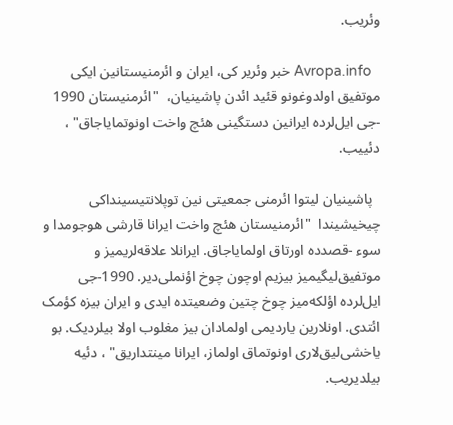وئریب.

  Avropa.info خبر وئریر کی، ایران و ائرمنیستانین ایکی موتفیق اولدوغونو قئید ائدن پاشینیان،  "ائرمنیستان 1990 -جی ایل‌لرده ایرانین دستگینی هئچ واخت اونوتمایاجاق" ، دئییب.

  پاشینیان لیتوا ائرمنی جمعیتی نین توپلانتیسینداکی چیخیشیندا  "ائرمنیستان هئچ واخت ایرانا قارشی هوجومدا و سوء -قصدده اورتاق اولمایاجاق. ایرانلا علاقه‌لریمیز و موتفیق‌لیگیمیز بیزیم اوچون چوخ اؤنملی‌دیر. 1990-جی ایل‌لرده اؤلکه‌میز چوخ چتین وضعیتده ایدی و ایران بیزه کؤمک ائتدی. اونلارین یاردیمی اولمادان بیز مغلوب اولا بیلردیک. بو یاخشی‌لیق‌لاری اونوتماق اولماز، ایرانا مینتداریق" ، دئیه بیلدیریب.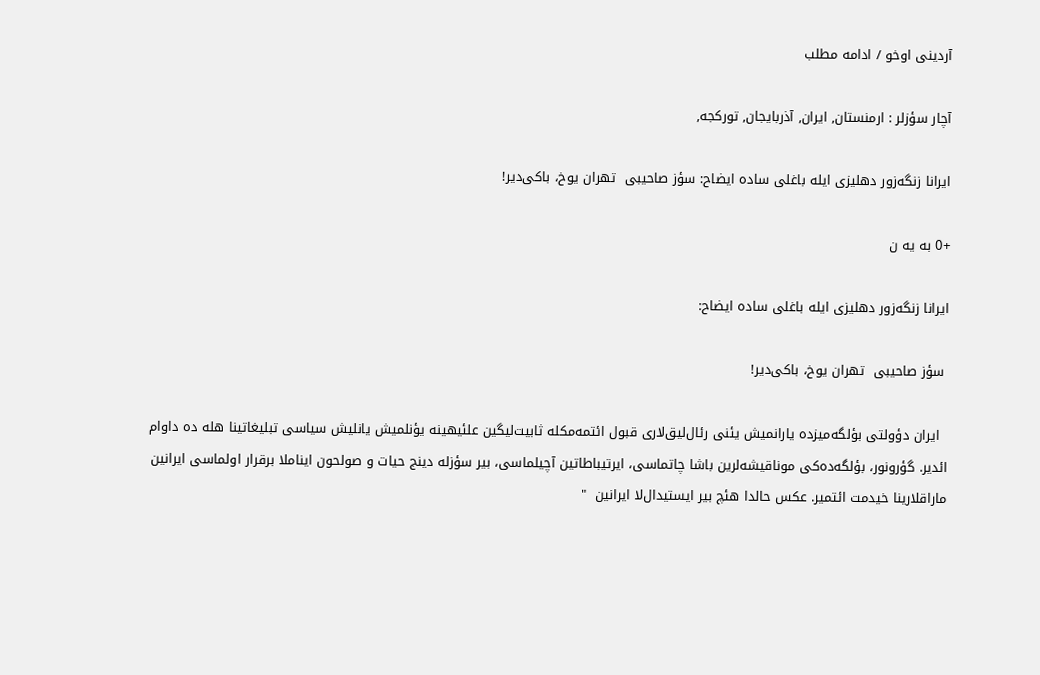آردینی اوخو / ادامه مطلب

آچار سؤزلر : ارمنستان, ایران, آذربایجان, تورکجه,

ایرانا زنگه‌زور دهلیزی ایله باغلی ساده ایضاح: سؤز صاحیبی ‌ تهران یوخ، باکی‌دیر!

+0 به یه ن

ایرانا زنگه‌زور دهلیزی ایله باغلی ساده ایضاح:

 سؤز صاحیبی ‌ تهران یوخ، باکی‌دیر!

  ایران دؤولتی بؤلگه‌میزده یارانمیش یئنی رئال‌لیق‌لاری قبول ائتمه‌مکله ثابیت‌لیگین علئیهینه یؤنلمیش یانلیش سیاسی تبلیغاتینا هله ده داوام ائدیر. گؤرونور، بؤلگه‌ده‌کی موناقیشه‌لرین باشا چاتماسی، ایرتیباطاتین‌ آچیلماسی، بیر سؤزله دینج حیات و صولحون ایناملا برقرار اولماسی ایرانین ماراقلارینا خیدمت ائتمیر. عکس حالدا هئچ بیر ایستیدال‌لا ایرانین  "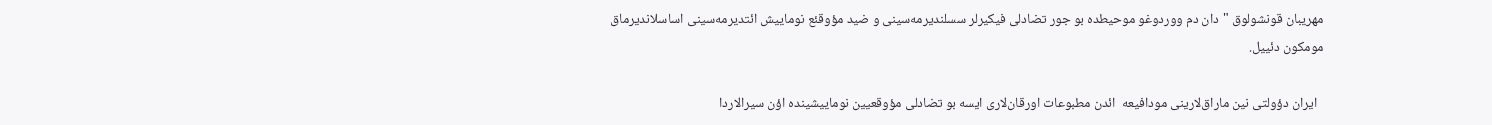مهریبان قونشولوق "دان دم ووردوغو موحیطده بو جور تضادلی فیکیرلر سسلندیرمه‌سینی و ضید مؤوقئع نوماییش ائتدیرمه‌سینی اساسلاندیرماق مومکون دئییل.

  ایران دؤولتی نین ماراق‌لارینی مودافیعه  ائدن مطبوعات اورقان‌لاری ایسه بو تضادلی مؤوقعیین نوماییشینده اؤن سیرالاردا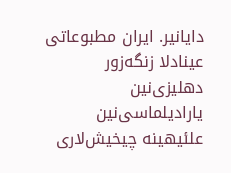دایانیر. ایران مطبوعاتی عینادلا زنگه‌زور دهلیزی‌نین یارادیلماسی‌نین علئیهینه چیخیش‌لاری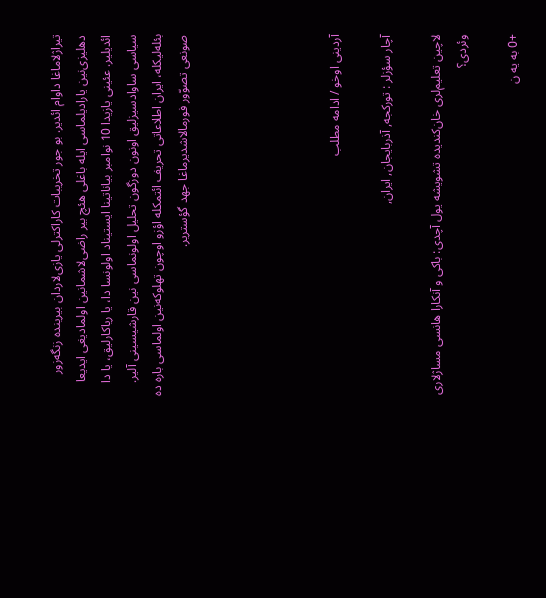تیراژلاماغا داوام ائدیر. بو جور تخریبات کاراکترلی یازی‌لاردان بیرینده زنگه‌زور دهلیزی‌نین یارادیلماسی ایله باغلی هئچ بیر راضی‌لاشمانین اولمادیغی ایدیعا ائدیلیر. عئینی یازیدا 10 نوامبر بیاناتینا ایستیناد اولونسا دا، یا ریاکارلیق، یا دا سیاسی ساوادسیزلیق اونون دوزگون تحلیل اولونماسی نین قارشیسینی آلیر. بئله‌لیکله، ایران اطلاعاتی تحریف ائتمکله اؤزو اوچون تهلوکه‌نین اولماسی باره ده صونعی تصوّور فورمالاشدیرماغا جهد گؤستریر.





آردینی اوخو / ادامه مطلب

آچار سؤزلر : تورکجه, آذربایجان, ایران,

لاچین تعلیم‌لری خان‌کندیده تشویشه یول آچدی: باکی و آنکارا هانسی مساژلاری وئردی؟

+0 به یه ن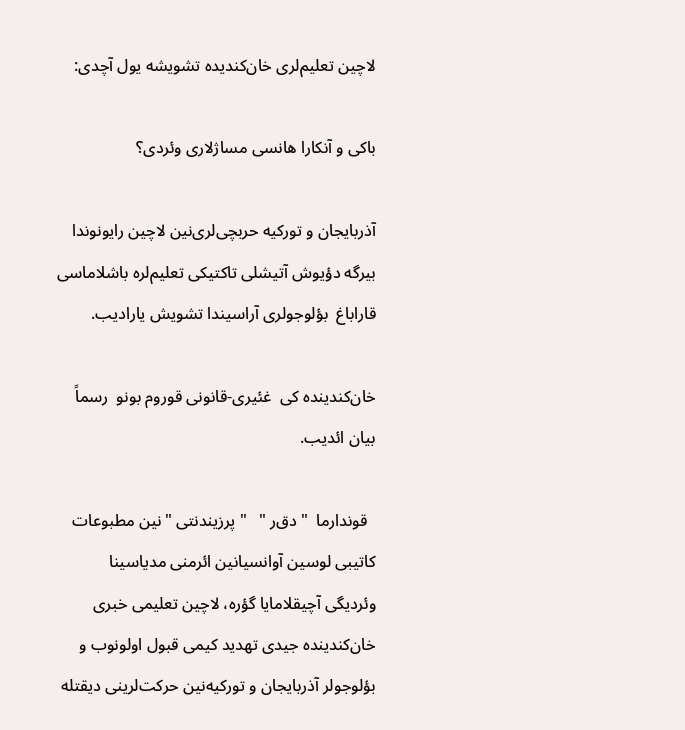لاچین تعلیم‌لری خان‌کندیده تشویشه یول آچدی:

باکی و آنکارا هانسی مساژلاری وئردی؟

آذربایجان و تورکیه حربچی‌لری‌نین لاچین رایونوندا بیرگه دؤیوش آتیشلی تاکتیکی تعلیم‌لره باشلاماسی قاراباغ  بؤلوجولری آراسیندا تشویش یارادیب.

خان‌کندینده کی  غئیری-قانونی قوروم بونو  رسماً بیان ائدیب.

  قوندارما  " دق‌ر "   " پرزیندنتی "نین مطبوعات کاتیبی لوسین آوانسیانین ائرمنی مدیاسینا وئردیگی آچیقلامایا گؤره، لاچین تعلیمی خبری خان‌کندینده جیدی تهدید کیمی قبول اولونوب و بؤلوجولر آذربایجان و تورکیه‌نین حرکت‌لرینی دیقتله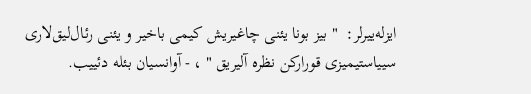ایزله‌ییرلر:  " بیز بونا یئنی چاغیریش کیمی باخیر و یئنی رئال‌لیق‌لاری سییاستیمیزی قورارکن نظره آلیریق " ، - آوانسیان بئله دئییب.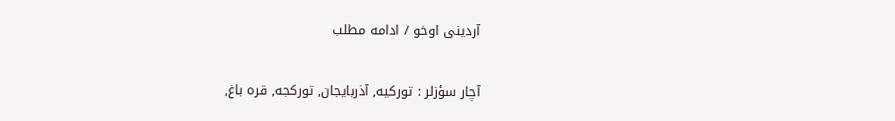آردینی اوخو / ادامه مطلب

آچار سؤزلر : تورکیه, آذربایجان, تورکجه, قره باغ,